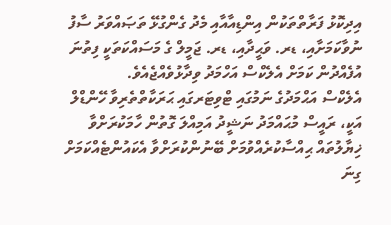އިދިކޮޅު ފަރާތްތަކުން އިންޑިއާއާއި މެދު ގެންގުޅޭ ތަޞައްވަރު ސާފު ނުވާކަމަށާއި، ޑރ. ވަޙީދާއި، ޑރ. ޖަމީލް ގެ މަސައްކަތަކީ ފިތުނަ އުފެއްދުން ކަމަށް އެލެކްސް އަހްމަދު ވިދާޅުވެއްޖެއެވެ.
އެލެކްސް އަޙްމަދުގެ ނަމުގައި ޓްވިޓަރގައި ޙަރަކާތްތެރިވާ ހޭންޑްލް އަކީ، ރައީސް މުޙައްމަދު ނަޝީދު އަމިއްލަ ގޮތުން ހާމަކުރަށްވާ ޚިޔާލުތައް ޙިއްސާކުރެއްވުމަށް ބޭނުންކުރަށްވާ އެކައުންޓެއްކަމަށް ގިނަ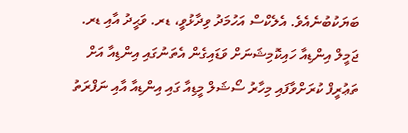ބަޔަކުބުނެއެވެ. އެލެކްސް އަހުމަދު ވިދާޅުވީ، ޑރ. ވަޙީދު އާއި ޑރ. ޖަމީލް އިންޑިއާ ހައިކޮމިޝަނަށް ވަޑައިގެން އެތަނުގައި އިންޑިއާ އަށް ތަޢުރީފް ކުރަށްވާފައި މިހާރު ސޯޝަލް މީޑިއާ ގައި އިންޑިއާ އާއި ނަފްރަތު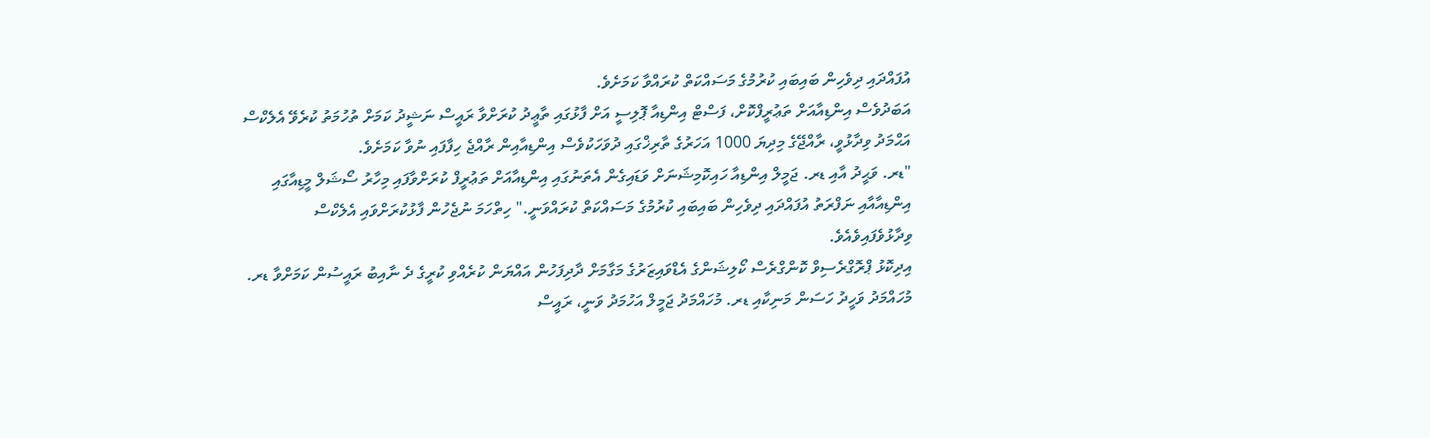އުފައްދައި ދިވެހިން ބައިބައި ކުރުމުގެ މަސައްކަތް ކުރައްވާ ކަމަށެވެ.
އަބަދުވެސް އިންޑިއާއަށް ތަޢުރީފްކޮށް، ފަސްޓް އިންޑިއާ ޕޮލިސީ އަށް ފާޅުގައި ތާޢީދު ކުރަށްވާ ރައީސް ނަޝީދު ކަމަށް ތުހުމަތު ކުރެވޭ އެލެކްސް އަޙްމަދު ވިދާޅުވީ، ރާއްޖޭގެ މިދިޔަ 1000 އަހަރުގެ ތާރިޚްގައި ދުވަހަކުވެސް އިންޑިއާއިން ރާއްޖެ ހިފާފައި ނުވާ ކަމަށެވެ.
"ޑރ. ވަޙީދު އާއި ޑރ. ޖަމީލް އިންޑިއާ ހައިކޮމިޝަނަށް ވަޑައިގެން އެތަނުގައި އިންޑިއާއަށް ތަޢުރީފް ކުރަށްވާފައި މިހާރު ސޯޝަލް މީޑިއާގައި އިންޑިއާއާއި ނަފްރަތު އުފައްދައި ދިވެހިން ބައިބައި ކުރުމުގެ މަސައްކަތް ކުރައްވަނީ." ހިތްހަމަ ނުޖެހުން ފާޅުކުރަށްވައި އެލެކްސް ވިދާޅުވެފައިވެއެވެ.
އިދިކޮޅު ޕްރޮގްރެސިވް ކޮންގްރެސް ކޯލިޝަންގެ އެޑްވައިޒަރުގެ މަގާމަށް ދާދިފަހުން އައްޔަން ކުރެއްވި ކުރީގެ ދެ ނާއިބު ރައީސުން ކަމަށްވާ ޑރ. މުހައްމަދު ވަހީދު ހަސަން މަނިކާއި ޑރ. މުހައްމަދު ޖަމީލް އަހުމަދު ވަނީ، ރައީސް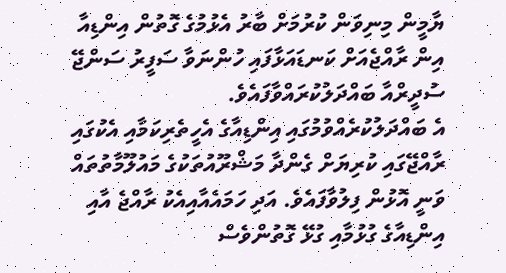ޔާމީން މިނިވަން ކުރުމަށް ބާރު އެޅުމުގެ ގޮތުން އިންޑިއާ އިން ރާއްޖެއަށް ކަނޑައަޅާފައި ހުންނަވާ ސަފީރު ސަންޖޭ ސުދީރްއާ ބައްދަލުކުރައްވާފައެވެ.
އެ ބައްދަލުކުރެއްވުމުގައި އިންޑިއާގެ އެހީތެރިކަމާއި އެކުގައި ރާއްޖޭގައި ކުރިޔަށް ގެންދާ މަޝްރޫއުތަކުގެ މައުލޫމާތުތައް ވަނީ އޮޅުން ފިލުވާފައެވެ. އަދި ހަމައެއާއިއެކު ރާއްޖެ އާއި އިންޑިއާގެ ގުޅުމާއި ގުޅޭ ގޮތުންވެސް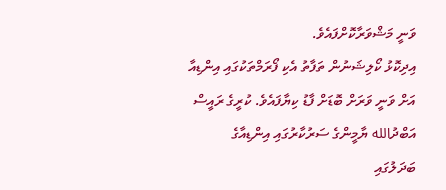ވަނީ މަޝްވަރާކޮށްފައެވެ.
އިދިކޮޅު ކޯލިޝަނުން ތަފާތު އެކި ފޯރަމްތަކުގައި އިންޑިއާ އަށް ވަނީ ވަރަށް ބޮޑަށް ފާޑު ކިޔާފައެވެ. ކުރީގެ ރައީސް އަބްދުالله ޔާމީންގެ ސަރުކާރުގައި އިންޑިއާގެ ބަދަލުގައި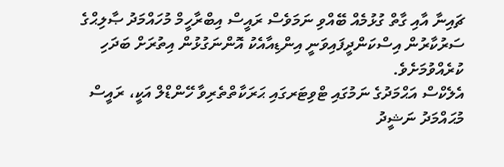ޗައިނާ އާއި ގާތް ގުޅުމެއް ބޭއްވި ނަމަވެސް ރައީސް އިބްރާހީމް މުހައްމަދު ޞާލިޙްގެ ސަރުކާރުން އިސްކަންދީފައިވަނީ އިންޑިއާއެކު އޮންނަގުޅުން އިތުރަށް ބަދަހި ކުރެއްވުމަށެވެ.
އެލެކްސް އަޙްމަދުގެ ނަމުގައި ޓްވިޓަރގައި ޙަރަކާތްތެރިވާ ހޭންޑްލް އަކީ، ރައީސް މުޙައްމަދު ނަޝީދު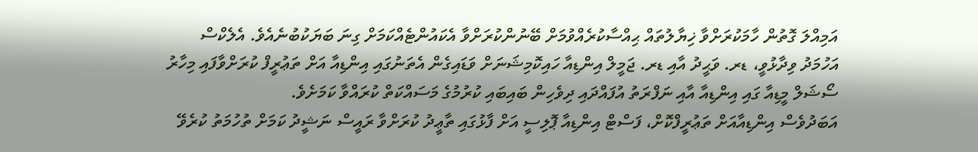އަމިއްލަ ގޮތުން ހާމަކުރަށްވާ ޚިޔާލުތައް ޙިއްސާކުރެއްވުމަށް ބޭނުންކުރަށްވާ އެކައުންޓެއްކަމަށް ގިނަ ބަޔަކުބުނެއެވެ. އެލެކްސް އަހުމަދު ވިދާޅުވީ، ޑރ. ވަޙީދު އާއި ޑރ. ޖަމީލް އިންޑިއާ ހައިކޮމިޝަނަށް ވަޑައިގެން އެތަނުގައި އިންޑިއާ އަށް ތަޢުރީފް ކުރަށްވާފައި މިހާރު ސޯޝަލް މީޑިއާ ގައި އިންޑިއާ އާއި ނަފްރަތު އުފައްދައި ދިވެހިން ބައިބައި ކުރުމުގެ މަސައްކަތް ކުރައްވާ ކަމަށެވެ.
އަބަދުވެސް އިންޑިއާއަށް ތަޢުރީފްކޮށް، ފަސްޓް އިންޑިއާ ޕޮލިސީ އަށް ފާޅުގައި ތާޢީދު ކުރަށްވާ ރައީސް ނަޝީދު ކަމަށް ތުހުމަތު ކުރެވޭ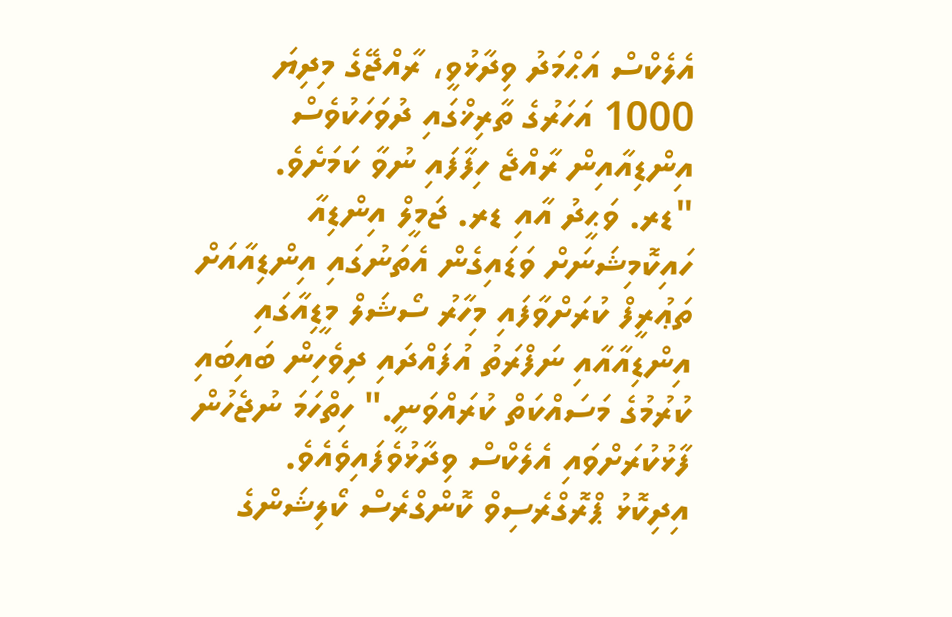އެލެކްސް އަޙްމަދު ވިދާޅުވީ، ރާއްޖޭގެ މިދިޔަ 1000 އަހަރުގެ ތާރިޚްގައި ދުވަހަކުވެސް އިންޑިއާއިން ރާއްޖެ ހިފާފައި ނުވާ ކަމަށެވެ.
"ޑރ. ވަޙީދު އާއި ޑރ. ޖަމީލް އިންޑިއާ ހައިކޮމިޝަނަށް ވަޑައިގެން އެތަނުގައި އިންޑިއާއަށް ތަޢުރީފް ކުރަށްވާފައި މިހާރު ސޯޝަލް މީޑިއާގައި އިންޑިއާއާއި ނަފްރަތު އުފައްދައި ދިވެހިން ބައިބައި ކުރުމުގެ މަސައްކަތް ކުރައްވަނީ." ހިތްހަމަ ނުޖެހުން ފާޅުކުރަށްވައި އެލެކްސް ވިދާޅުވެފައިވެއެވެ.
އިދިކޮޅު ޕްރޮގްރެސިވް ކޮންގްރެސް ކޯލިޝަންގެ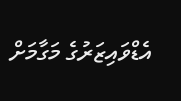އެޑްވައިޒަރުގެ މަގާމަށް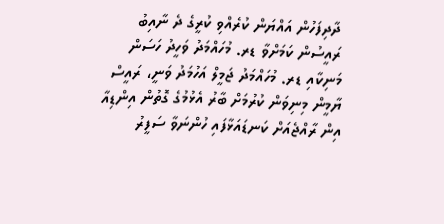ދާދިފަހުން އައްޔަން ކުރެއްވި ކުރީގެ ދެ ނާއިބު ރައީސުން ކަމަށްވާ ޑރ. މުހައްމަދު ވަހީދު ހަސަން މަނިކާއި ޑރ. މުހައްމަދު ޖަމީލް އަހުމަދު ވަނީ، ރައީސް ޔާމީން މިނިވަން ކުރުމަށް ބާރު އެޅުމުގެ ގޮތުން އިންޑިއާ އިން ރާއްޖެއަށް ކަނޑައަޅާފައި ހުންނަވާ ސަފީރު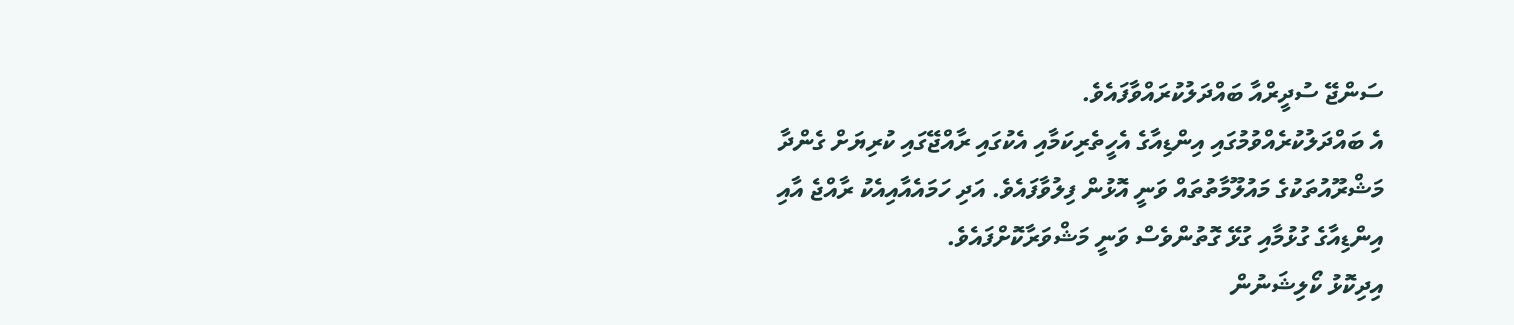ސަންޖޭ ސުދީރްއާ ބައްދަލުކުރައްވާފައެވެ.
އެ ބައްދަލުކުރެއްވުމުގައި އިންޑިއާގެ އެހީތެރިކަމާއި އެކުގައި ރާއްޖޭގައި ކުރިޔަށް ގެންދާ މަޝްރޫއުތަކުގެ މައުލޫމާތުތައް ވަނީ އޮޅުން ފިލުވާފައެވެ. އަދި ހަމައެއާއިއެކު ރާއްޖެ އާއި އިންޑިއާގެ ގުޅުމާއި ގުޅޭ ގޮތުންވެސް ވަނީ މަޝްވަރާކޮށްފައެވެ.
އިދިކޮޅު ކޯލިޝަނުން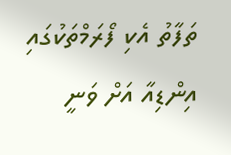ތަފާތު އެކި ފޯރަމްތަކުގައި އިންޑިއާ އަށް ވަނީ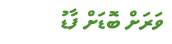ވަރަށް ބޮޑަށް ފާޑު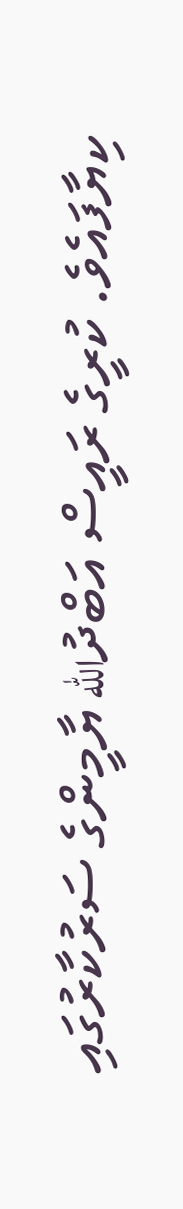ކިޔާފައެވެ. ކުރީގެ ރައީސް އަބްދުالله ޔާމީންގެ ސަރުކާރުގައި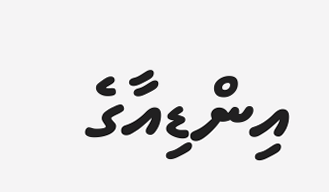އިންޑިއާގެ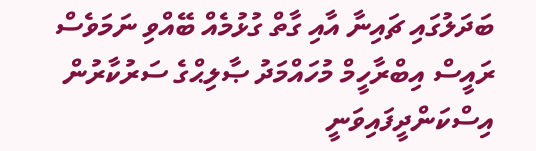ބަދަލުގައި ޗައިނާ އާއި ގާތް ގުޅުމެއް ބޭއްވި ނަމަވެސް ރައީސް އިބްރާހީމް މުހައްމަދު ޞާލިޙްގެ ސަރުކާރުން އިސްކަންދީފައިވަނީ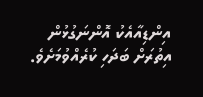އިންޑިއާއެކު އޮންނަގުޅުން އިތުރަށް ބަދަހި ކުރެއްވުމަށެވެ.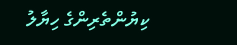ކިޔުންތެރިންގެ ހިޔާލު